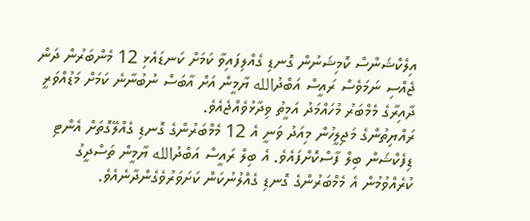އިލެކްޝަންސް ކޮމިޝަނުން ގޮނޑި ގެއްލިފައިވާ ކަމަށް ކަނޑައެޅި 12 މެންބަރުން ދަން ޖެއްސި ނަމަވެސް ރައީސް އަބްދުالله ޔާމީން އަށް އާބަސް ނުބުނާނެ ކަމަށް މަޑުއްވަރީ ދާއިރާގެ މެމްބަރު މުހައްމަދު އަމީތު ވިދާޅުވެއްޖެއެވެ.
ރައްޔިތުންގެ މަޖިލީހުން މިއަދު ވަނީ އެ 12 މެމްބަރުންގެ ގޮނޑި ގެއްލޭގޮތަށް އެންޓި ޑިފެކްޝަން ބިލް ފާސްކޮށްފައެވެ. އެ ބިލް ރައީސް އަބްދުالله ޔާމީން ތަސްދީގު ކުރެއްވުމުން އެ މެމްބަރުންގެ ގޮނޑި ގެއްލުނުކަން ކަށަވަރުވެގެންދާނެއެވެ.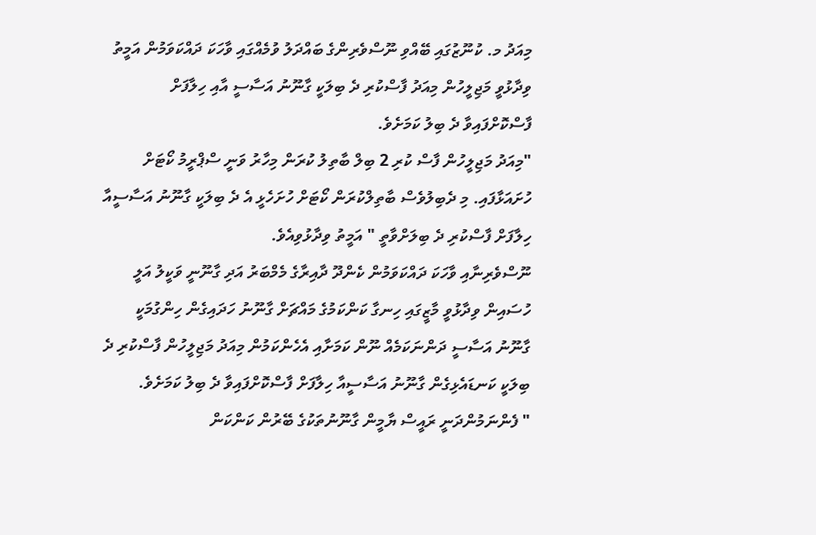މިއަދު މ. ކުނޫޒުގައި ބޭއްވި ނޫސްވެރިންގެ ބައްދަލު ވުމެއްގައި ވާހަކަ ދައްކަވަމުން އަމީތު ވިދާޅުވީ މަޖިލީހުން މިއަދު ފާސްކުރި ދެ ބިލަކީ ގާނޫނު އަސާސީ އާއި ހިލާފަށް ފާސްކޮށްފައިވާ ދެ ބިލު ކަމަށެވެ.
"މިއަދު މަޖިލީހުން ފާސް ކުރި 2 ބިލް ބާތިލު ކުރަން މިހާރު ވަނީ ސްޕްރީމު ކޯޓަށް ހުށައަޅާފައި. މި ދެބިލުވެސް ބާތިލްކުރަން ކޯޓަށް ހުށަހެޅީ އެ ދެ ބިލަކީ ގާނޫނު އަސާސީއާ ހިލާފަށް ފާސްކުރި ދެ ބިލަށްވާތީ " އަމީތު ވިދާޅުވިއެވެ.
ނޫސްވެރިނާއި ވާހަކަ ދައްކަވަމުން ކެންދޫ ދާއިރާގެ މެމްބަރު އަދި ގާނޫނީ ވަކީލު އަލީ ހުސައިން ވިދާޅުވީ މާޒީގައި ހިނގާ ކަންކަމުގެ މައްޗަށް ގާނޫނު ހަދައިގެން ހިންގުމަކީ ގާނޫނު އަސާސީ ދަންނަކަމެއް ނޫން ކަމަށާއި އެހެންކަމުން މިއަދު މަޖިލީހުން ފާސްކުރި ދެ ބިލަކީ ކަނޑައެޅިގެން ގާނޫނު އަސާސީއާ ހިލާފަށް ފާސްކޮށްފައިވާ ދެ ބިލު ކަމަށެވެ.
" ފެންނަމުންދަނީ ރައީސް ޔާމީން ގާނޫނުތަކުގެ ބޭރުން ކަންކަން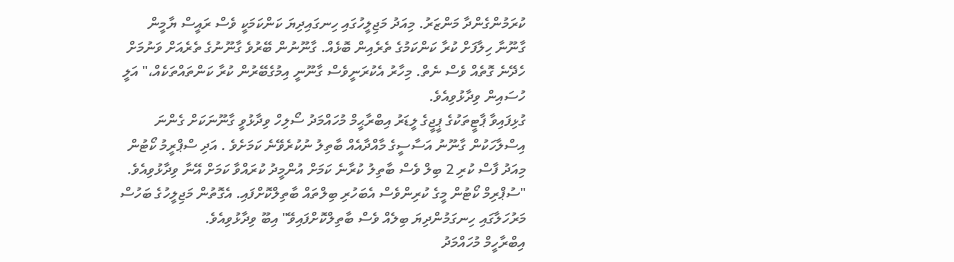ކުރަމުންގެންދާ މަންޒަރު. މިއަދު މަޖިލީހުގައި ހިނގައިދިޔަ ކަންކަމަކީ ވެސް ރައީސް ޔާމީން ގާނޫނާ ހިލާފަށް ކުރާ ކަންކަމުގެ ތެރެއިން ބޮޅެއް. ގާނޫނުން ބޭރުވެ ގާނޫނުގެ ތެރެއަށް ވަނުމަށް ހެދޭނެ ގޮތެއް ވެސް ނެތް. މިހާރު އެކުރަނީވެސް ގާނޫނީ އިމުގެބޭރުން ކުރާ ކަންތައްތަކެއް،" އަލީ ހުސައިން ވިދާޅުވިއެވެ.
ގުޅިފައިވާ ޕާޓީތަކުގެ ޕީޖީގެ ލީޑަރު އިބްރާޙީމް މުހައްމަދު ސޯލިހް ވިދާޅުވީ ގާނޫނަކަށް ގެންނަ އިސްލާހަކުން ގާނޫނު އަސާސީގެ މާއްދާއެއް ބާތިލު ނުކުރެވޭނެ ކަމަށެވެ . އަދި ސްޕްރީމު ކޯޓުން މިއަދު ފާސް ކުރި 2 ބިލް ވެސް ބާތިލު ކުރާނެ ކަމަށް އުންމީދު ކުރައްވާ ކަމަށް އޭނާ ވިދާޅުވިއެވެ.
"ސުޕްރިމް ކޯޓުން މީގެ ކުރިންވެސް އެބަހުރި ބިލްތައް ބާތިލްކޮށްފައި. އެގޮތުން މަޖިލީހުގެ ބަހުސް މަރުހަލާގައި ހިނގަމުންދިޔަ ބިލެއް ވެސް ބާތިލްކޮށްފައިވޭ" އިބޫ ވިދާޅުވިއެވެ.
އިބްރާހީމް މުހައްމަދު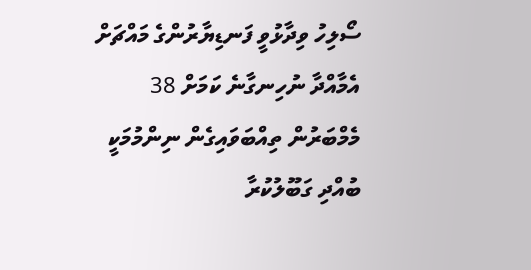ސޯލިހު ވިދާޅުވީ ފަނޑިޔާރުންގެ މައްޗަށް އެމާއްދާ ނުހިނގާނެ ކަމަށް 38 މެމްބަރުން ތިއްބަވައިގެން ނިންމުމަކީ ބުއްދި ގަބޫލުކުރާ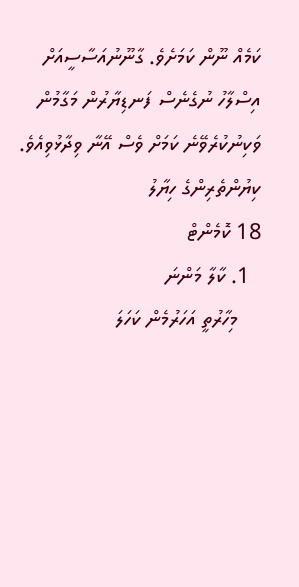ކަމެއް ނޫން ކަމަށެވެ. ގާނޫނުއަސާސީއަށް އިސްލާހު ނުގެނެސް ފަނޑިޔާރުން މަގާމުން ވަކިނުކުރެވޭނެ ކަމަށް ވެސް އޭނާ ވިދާޅުވިއެވެ.
ކިޔުންތެރިންގެ ހިޔާލު
18 ކޮމެންޓް
  1. ކާލާ މަންނަ
    މިހާރުތީ އަހަރުމެން ކަހަލަ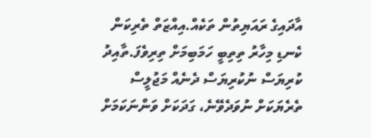އާދައިގެ ރައަޔިތުން ތަކެއް.އިއްޒަތް ތެރިކަން ކެނޑި މިހާރު ތިތިބީ ހަމަބިމަށް ތިރިވެފަ.ތާއިދު ކުރިޔަސް ނުކުރިޔަސް ދެނެއް މަޖުލީސް ތެރެޔަކަށް ނުވަދެވޭނެ، ގަދަކަށް ވަންނަކަމަށް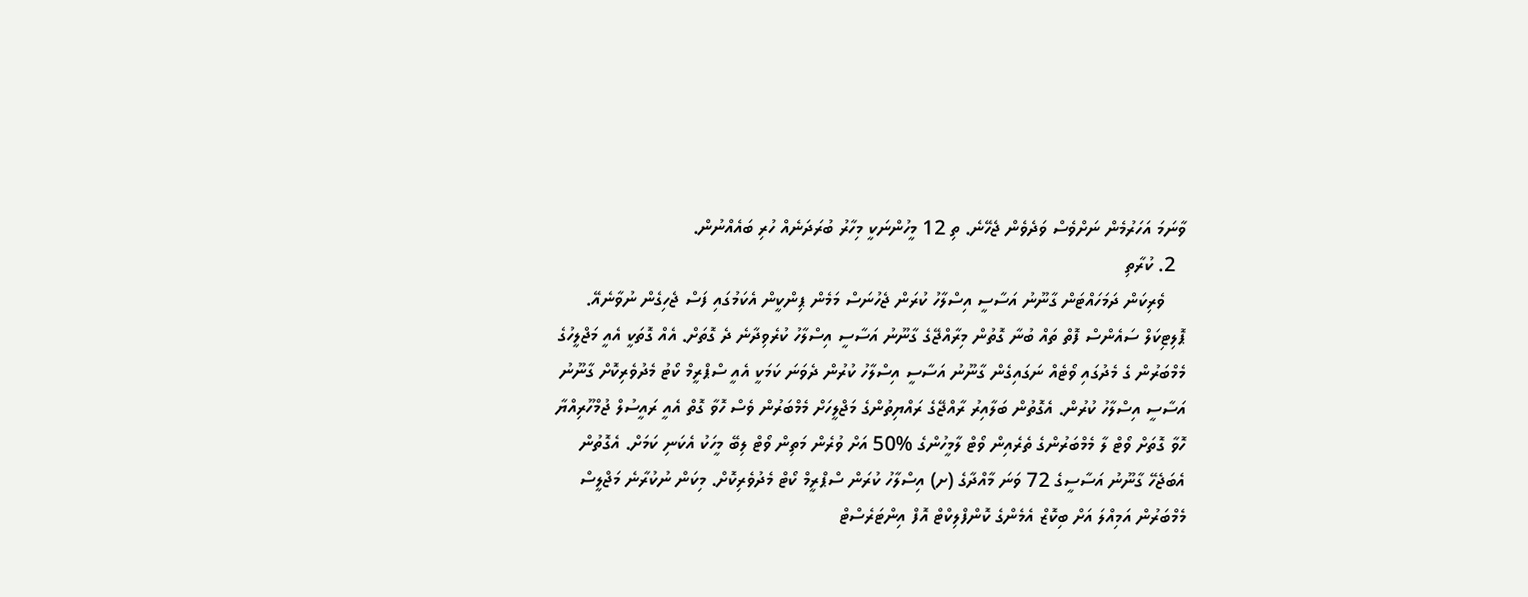ވާނަމަ އަހަރުމެން ނަށްވެސް ވަދެވެން ޖެހޭނެ. ތި 12 މީހުންނަކީ މިހާރު ބުރަދަނެއް ހުރި ބައެއްނުން.
  2. ކުރާތި
    ވެރިކަން ދަމަހައްޓަން ގާނޫނު އަސާސީ އިސްލާހު ކުރަން ޖެހުނަސް މަމެން ޕިންކީން އެކަމުގައި ފަސް ޖެހިގެން ނުވާނެއޭ. ޕޮލިޓިކަލް ސައެންސް ފޮތް ތައް ބުނާ ގޮތުން މިރާއްޖޭގެ ގާނޫނު އަސާސީ އިސްލާހު ކުރެވިދާނެ ދެ ގޮތަށް. އެއް ގޮތަކީ އެއީ މަޖްލީހުގެ މެމްބަރުން ގެ މެދުގައި ވޯޓެއް ނަގައިގެން ގާނޫނު އަސާސީ އިސްލާހު ކުރުން ދެވަނަ ކަމަކީ އެއީ ސްޕްރީމް ކޯޓު މެދުވެރިކޮށް ގާނޫނު އަސާސީ އިސްލާހު ކުރުން. އެގޮތުން ބަލާއިރު ރާއްޖޭގެ ރައްޔިތުންގެ މަޖްލީހަށް މެމްބަރުން ވެސް ހޮވާ ގޮތް އެއީ ރައީސުލް ޖުމްހޫރިއްޔާ ހޮވާ ގޮތަށް ވޯޓް ލާ މެމްބަރުންގެ ތެރެއިން ވޯޓް ލާމީހުންގެ %50 އަށް ވުރެން މަތިން ވޯޓް ލިބޭ މީހަކު އެކަނި ކަމަށް. އެގޮތުން އެބަޖެހޭ ގާނޫނު އަސާސީގެ 72 ވަނަ މާއްދާގެ (ށ) އިސްލާހު ކުރަން ސްޕްރީމް ކޯޓް މެދުވެރިކޮށް. މިކަން ނުކުރާނެ މަޖްލީސް މެމްބަރުން އަމިއްލަ އަށް ބިކޮޒް އެމެންގެ ކޮންފްލިކްޓް އޮފް އިންޓަރެސްޓް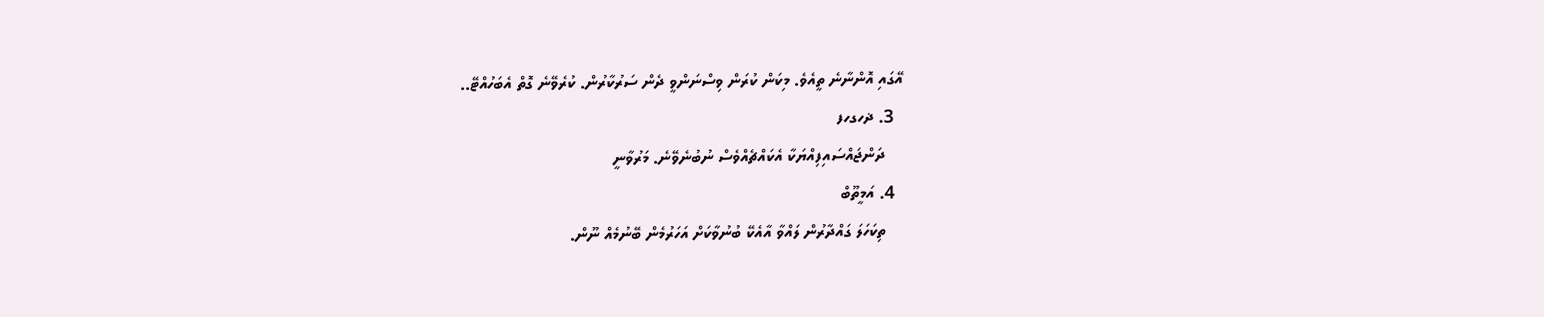އޭގައި އޮންނާނެ ތީއެވެ. މިކަން ކުރަން ވިސްނަންވީ ދެން ސަރުކާރުން. ކުރެވޭނެ ގޮތް އެބަހުއްޓޭ..
  3. ޛހގހފ
    ދަންޖައްސައިފިއްޔަކާ އެކައްޗެއްވެސް ނުބުނެވޭނެ. މަރުވާނީ
  4. އަމީތޫބް
    ތިކަހަލަ ގައްދާރުން ލައްވާ އާއެކޭ ބުނުވާކަށް އަހަރުމެން ބޭނުމެއް ނޫން.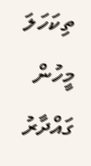ތިކަހަލަ މީހުން ގައްދާރު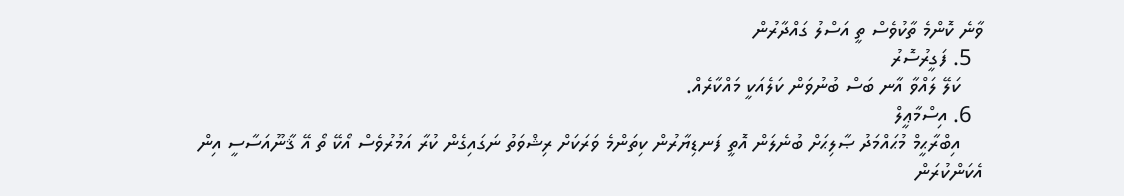ވާނެ ކޮންމެ ތާކުވެސް ތީ އަސްލު ގައްދާރުން
  5. ފަގީރުސޮރު
    ކަލޭ ލައްވާ އާނ ބަސް ބުނުވަން ކަލެއަކީ މައްކާރެއް.
  6. އިސްމާޢީލް
    އިބްރާޙީމް މުޙައްމަދު ޞާލިޙަށް ބުނެލަން އޮތީ ފަނޑިޔާރުން ކިތަންމެ ވަރަކަށް ރިޝްވަތު ނަގައިގެން ކުރާ އަމުރުވެސް އޯކޭ ތޯ އޭ ޤާނޫއަސާސީ އިން އެކަންކުރަން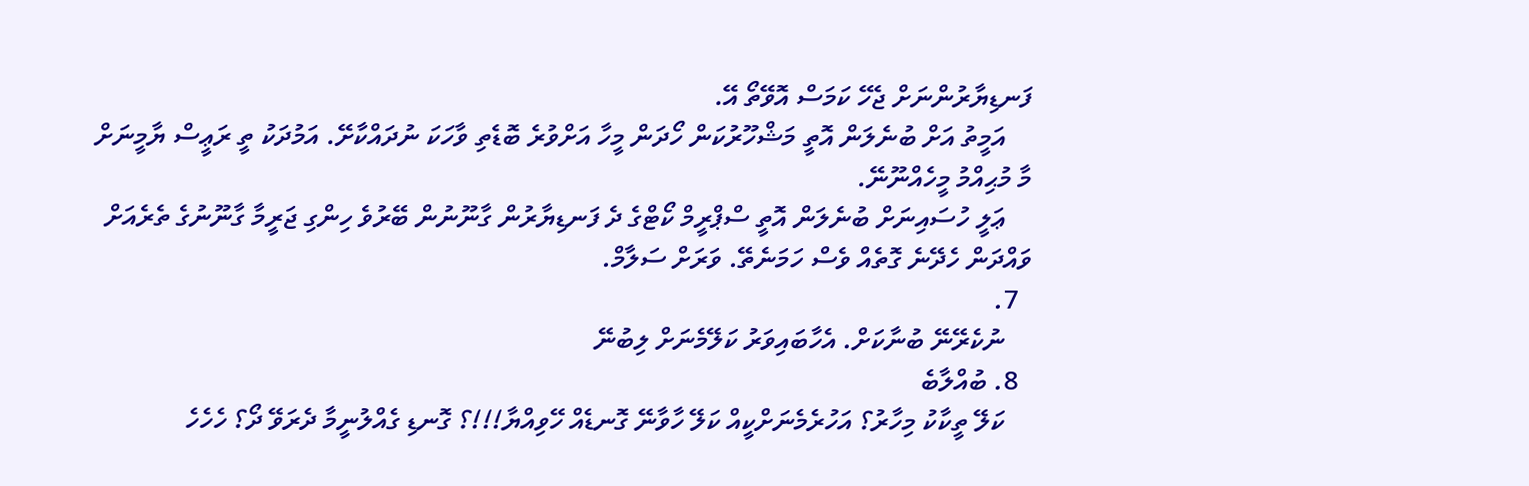ފަނޑިޔާރުންނަށް ޖެހޭ ކަމަސް އޮވޭތޯ އޭ.
    އަމީތު އަށް ބުނެލަން އޮތީ މަޝްހޫރުކަން ހޯދަން މީހާ އަށްވުރެ ބޮޑެތި ވާހަކަ ނުދައްކާށޭ. އަމުދަކު ތީ ރަޢީސް ޔާމީނަށް މާ މުޙިއްމު މީހެއްނޫނޭ.
    ޢަލީ ހުސައިނަށް ބުނެލަން އޮތީ ސްޕްރީމް ކޯޓްގެ ދެ ފަނޑިޔާރުން ގާނޫނުން ބޭރުވެ ހިންގި ޖަރީމާ ގާނޫނުގެ ތެރެއަށް ވައްދަން ހެދޭނެ ގޮތެއް ވެސް ހަމަނެތޭ. ވަރަށް ސަލާމް.
  7.
    ނުކެރޭނޭ ބުނާކަށް. އެހާބައިވަރު ކަލޭމެނަށް ލިބުނޭ
  8. ބުއްލާބެ
    ކަލޭ ތީކާކު މިހާރު؟ އަހުރެމެނަށްކީއް ކަލޭ ހާވާނޭ ގޮނޑެއް ހޭވިއްޔާ!!!؟ ގޮނޑި ގެއްލުނީމާ ދެރަވޭ ދޯ؟ ހެހެހެ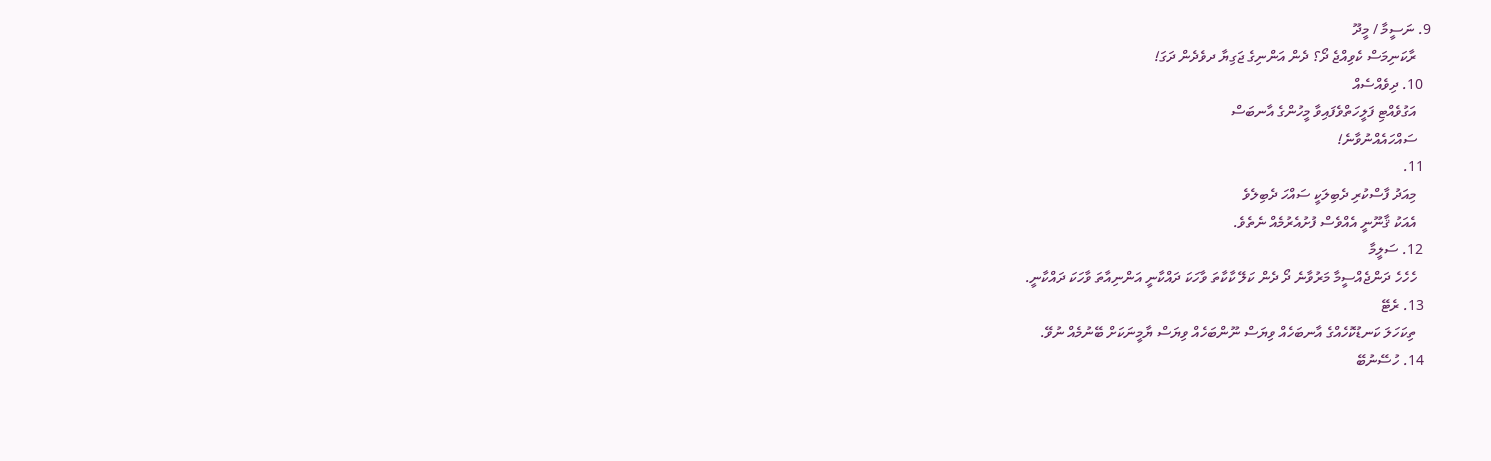9. ނަސީމާ / މީދޫ
    ރާކަނިމަސް ކެވިއްޖެ ދޯ؟ ދެން އަންނިގެ ޖަގިޔާ ދވެދެން ދަގަ!
  10. ދިވެއްސެއް
    އަގުވެއްޓި ފަލީހަތްވެފައިވާ މީހުންގެ އާނބަސް
    ސައްހައެއްނުވާނެ!
  11.
    މިއަދު ފާސްކުރި ދެބިލަކީ ސައްހަ ދެބިލެވެ
    އެއަކު ޤާނޫނީ އެއްވެސް ފުށުއެރުމެއް ނެތެވެ.
  12. ސަލީމާ
    ހެހެހެ ދަންޖެއްސީމާ މަރުވާނެ ދޯ ދެން ކަލޭ ކާކާތަ ވާހަކަ ދައްކާނީ އަންނިއާތަ ވާހަކަ ދައްކާނީ.
  13. ރެޓޭ
    ތިކަހަލަ ކަނޑުކޮހެއްގެ އާނބަހެއް ވިޔަސް ނޫންބަހެއް ވިޔަސް ޔާމީނަކަށް ބޭނުމެއް ނުވޭ.
  14. ހުސޭނުބޭ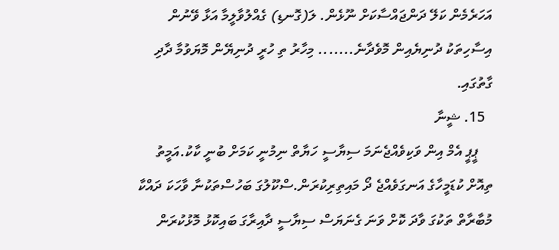އަހަރެމެން ކަލޭ ދަންޖައްސާކަށް ނޫޅެން. ލަ(ގޮނޑި) ގެއްލުވާލީމާ އަޅާ ވޭނުން އިސާހިތަކު ދުނިޔެއިން މޮވެދާނެ....... މިހާރު ތި ހުރީ ދުނިޔޭން މޮޔަވުމާ ދާދި ގާތުގައި.
  15. ޝީނާ
    ޕީޕީ އެމް އިން ވަކިވެއްޖެނަމަ ސިޔާސީ ހަޔާތް ނިމުނީ ކަމަށް ބުނީ ކާކު.އަމީތު ތިއޮށް ކުޑަމީހާގެ އަނގަވެއްޖެ ދޯ މައިތިރިކުރަން.ސްކޫލުގަ ބަހުސްތަކުނާ ވާހަކަ ދައްކާ މުބާރާތް ތަކުގަ ވާދަ ކޮށް ވަނަ ގެނަޔަސް ސިޔާސީ ދާއިރާގަ ބައިކޮޅު މޮޅުކުރަން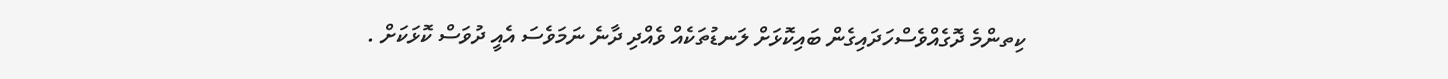ކިތންމެ ދޮގެއްވެސްހަދައިގެން ބައިކޮޅަށް ލަނޑުތަކެއް ވެއްދި ދާނެ ނަމަވެސަ އެއީ ދުވަސް ކޮޅަކަށް .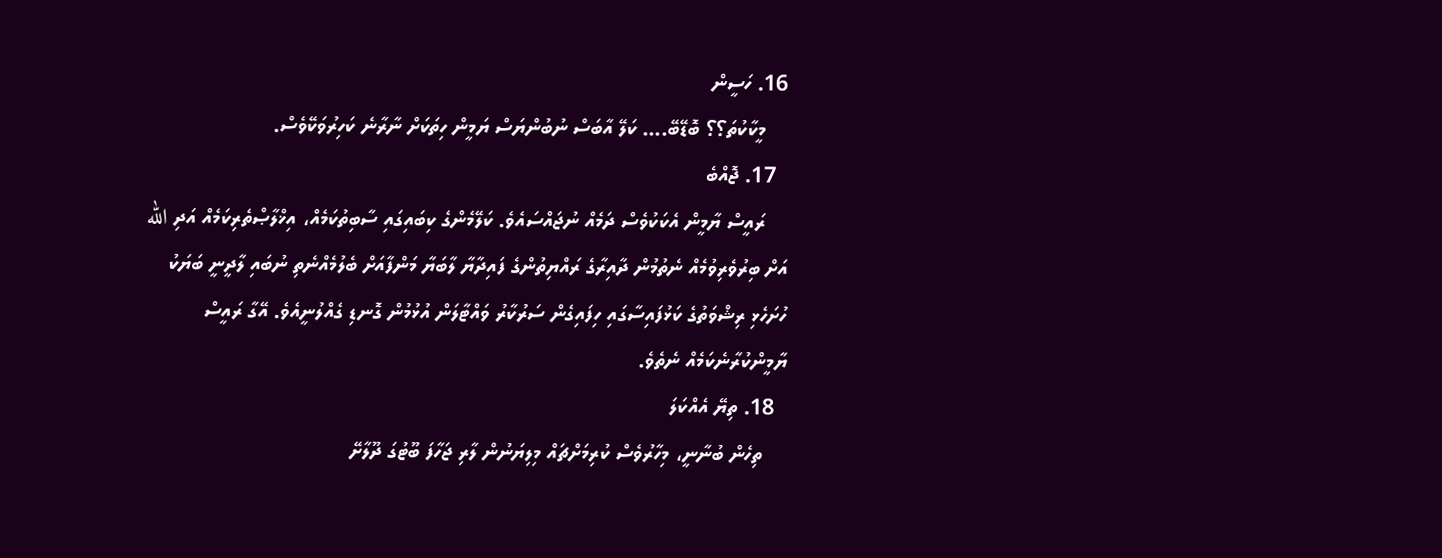16. ހަސީން
    މީކާކުތަ؟؟ ބޮޑޭބޭ.... ކަލޭ އާބަސް ނުބުންޔަސް ޔަމީން ހިތަކަށް ނާރާނެ ކަހިރުވަކޭވެސް.
  17. ޖޮއްބެ
    ރައީސް ޔާމީން އެކަކުވެސް ދަމެއް ނުޖައްސައެވެ. ކަލޭމެންގެ ކިބައިގައި ސާބިތުކަމެއް، އިޚްލާޞްތެރިކަމެއް އަދި الله އަށް ބިރުވެރިވުމެއް ނެތުމުން ދާއިރާގެ ރައްޔިތުންގެ ފައިދާޔާ ލާބަޔާ މަންފާއަށް ބެލުމެއްނެތި ނުބައި ލާދީނީ ބަޔަކު ހުށަހެޅި ރިޝްވަތުގެ ކަޅުފައިސާގައި ހިފައިގެން ސަރުކާރު ވައްޓާލަން އުޅުމުން ގޮނޑި ގެއްލުނީއެވެ. އޭގާ ރައީސް ޔާމީންކުރާނެކަމެއް ނެތެވެ.
  18. ތިޔޭ އެއްކަލަ
    ތިހެން ބުނާނީ، މިހާރުވެސް ކުރިމަށްޗައް މިލިޔަނުން ލާރި ޖަހާފަ ބޫޓުގަ ދޫލާށޭ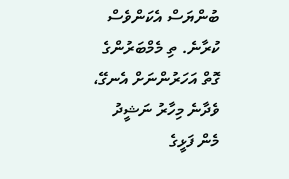ބުންޔަސް އެކަންވެސް ކުރާނެ. ތި މެމްބަރުންގެ ގޮތް އަހަރުންނަށް އެނގޭ، ވެދާނެ މިހާރު ނަޝީދު މެން ފަޅީގެ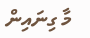މާ ގިނައިން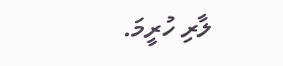ލާރި ހުރީމަ.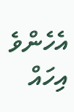އެހެންވެ އިހައް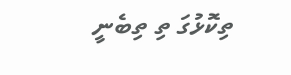ތިކޮޅުގަ ތި ތިބެނީ